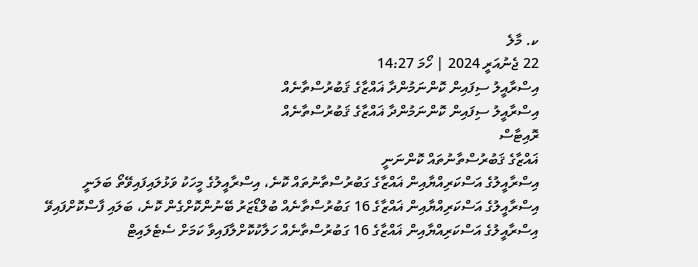ކ. މާލެ
22 ޖެނުއަރީ 2024 | ހޯމަ 14:27
އިސްރާއީލު ސިފައިން ކޮންނަމުންދާ ޣައްޒާގެ ޤަބުރުސްތާނެއް
އިސްރާއީލު ސިފައިން ކޮންނަމުންދާ ޣައްޒާގެ ޤަބުރުސްތާނެއް
ރޮއިޓާސް
ޣައްޒާގެ ޤަބުރުސްތާނުތައް ކޮންނަނީ
އިސްރާއީލުގެ އަސްކަރިއްޔާއިން ޣައްޒާގެ ގަބުރުސްތާނުތައް ކޮނެ، އިސްރާއީލުގެ މީހަކު ވަޅުލައިފައިވޭތޯ ބަލަނީ
އިސްރާއީލުގެ އަސްކަރިއްޔާއިން ޣައްޒާގެ 16 ގަބުރުސްތާނެއް ބުލްޑޯޒަރު ބޭނުންކޮށްގެން ކޮނެ، ބަލައި ފާސްކޮށްފައިވޭ
އިސްރާއީލުގެ އަސްކަރިއްޔާއިން ޣައްޒާގެ 16 ގަބުރުސްތާނެއް ހަލާކުކޮށްލާފައިވާ ކަމަށް ސެޓެލައިޓް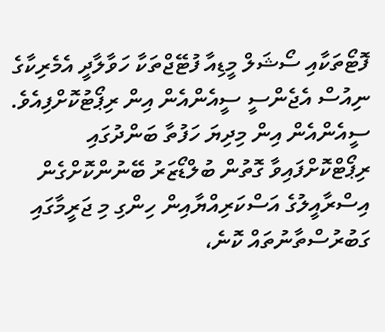ފޮޓޯތަކާއި ސޯޝަލް މީޑިއާ ފުޓޭޖްތަކާ ހަވާލާދީ އެމެރިކާގެ ނިއުސް އެޖެންސީ ސީއެންއެން އިން ރިޕޯޓުކޮށްފިއެވެ.
ސީއެންއެން އިން މިދިޔަ ހަފުތާ ބަންދުގައި ރިޕޯޓްކޮށްފައިވާ ގޮތުން ބުލްޑޯޒަރު ބޭނުންކޮށްގެން އިސްރާއީލުގެ އަސްކަރިއްޔާއިން ހިންގި މި ޖަރީމާގައި ގަބުރުސްތާނުތައް ކޮނެ،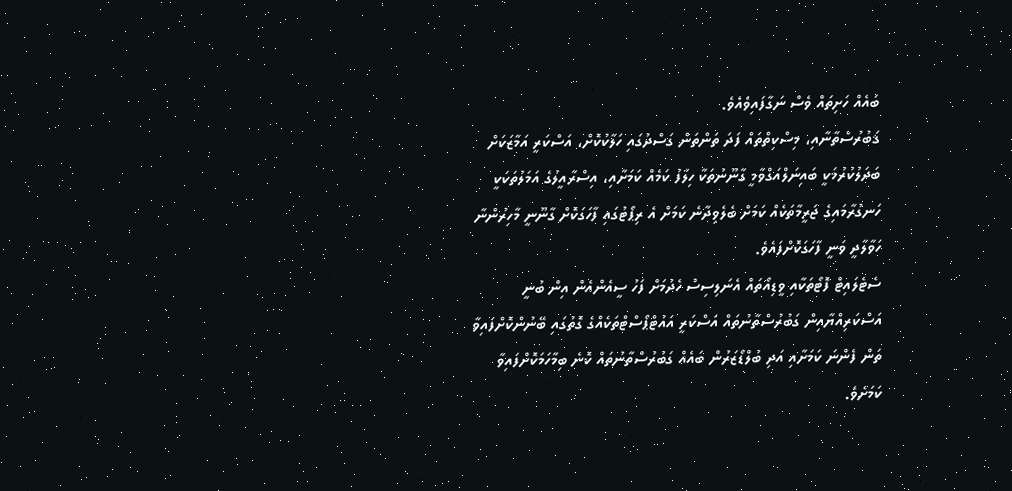ބައެއް ހަށިތައް ވެސް ނަގާފައިވެއެވެ.
ޤަބުރުސްތާނާއި، މިސްކިތްތައް ފަދަ ތަންތަން ގަސްދުގައި ހަލާކުކޮށް، އަސްކަރީ އަމާޒަކަށް ބަދަލުކުރުމަކީ ބައިނަލްއަގްވާމީ ގާނޫނުތަކާ ހިލާފު ކަމެއް ކަމަށާއި، އިސްރާއީލުގެ އަމަލުތަކަކީ ހަނގުރާމައިގެ ޖަރީމާތަކެއް ކަމަށް ބެލެވިދާނެ ކަމަށް އެ ރިޕޯޓުގައި ފާހަގަކޮށް ގާނޫނީ މާހިރުންނާ ހަވާލާދީ ވަނީ ފާހަގަކޮށްފައެވެ.
ސެޓެލައިޓް ފޮޓޯތަކާއި ވީޑިއޯތައް އެނަލިސިސް ހެދުމަށް ފަހު ސީއެންއެން އިން ބުނީ އަސްކަރިއްޔާއިން ގަބުރުސްތާނުތައް އަސްކަރީ އައުޓްޕޯސްޓްތަކެއްގެ ގޮތުގައި ބޭނުންކޮށްފައިވާ ތަން ފެންނަ ކަމަށާއި އަދި ބުލްޑޯޒަރުން ބައެއް ގަބުރުސްތާނުތައް ކޮނެ ބިމާހަމަކޮށްފައިވާ ކަމަށެވެ.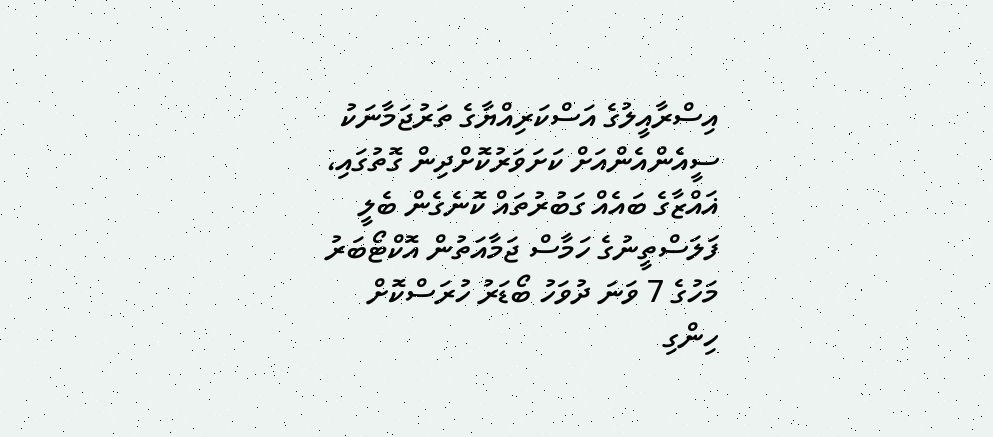އިސްރާއީލުގެ އަސްކަރިއްޔާގެ ތަރުޖަމާނަކު ސީއެންއެންއަށް ކަށަވަރުކޮށްދިން ގޮތުގައި، ޣައްޒާގެ ބައެއް ގަބުރުތައް ކޮނެގެން ބެލީ ފަލަސްތީނުގެ ހަމާސް ޖަމާއަތުން އޮކްޓޯބަރު މަހުގެ 7 ވަނަ ދުވަހު ބޯޑަރު ހުރަސްކޮށް ހިންގި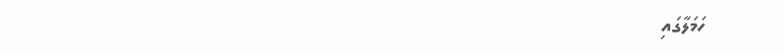ހަމަލާގައި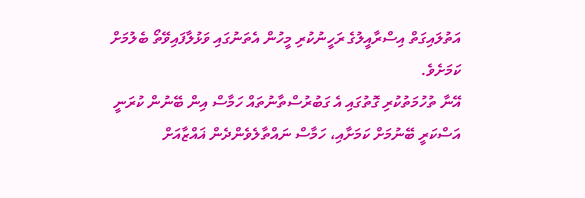އަތުލައިގަތް އިސްރާއީލުގެ ރަހީނުކުރި މީހުން އެތަނުގައި ވަޅުލާފައިވޭތޯ ބެލުމަށް ކަމަށެވެ.
އޭނާ ތުހުމަތުކުރި ގޮތުގައި އެ ގަބުރުސްތާނުތައް ހަމާސް އިން ބޭނުން ކުރަނީ އަސްކަރީ ބޭނުމަށް ކަމަށާއި، ހަމާސް ނައްތާލެވެންދެން ޣައްޒާއަށް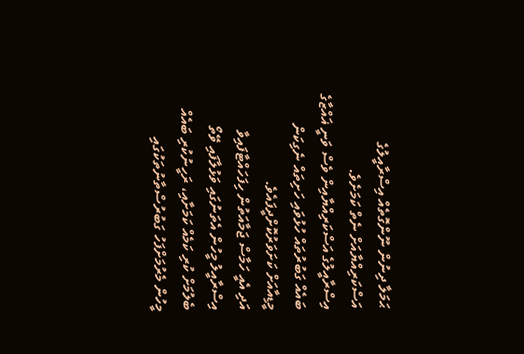ޙަމަލާ ދިނުން ނޫންގޮތެއް އިސްރާއީލުގެ އަސްކަރިއްޔާއަށް ނެތް ކަމަށެވެ.
އިސްރާއީލުގެ އަސްކަރިއްޔާއިން ވެސް ވަނީ ޣައްޒާގެ ބައެއް ގަބުރުތައް ހުޅުވައި ހަށިތައް ނެގިކަން މީޑިއާއަށް ކަށަވަރުކޮށްދީފައެވެ.
އަދި އެއީ ހަމާސް ޖަމާއަތުން ހިފަހައްޓާފައިވާ އިސްރާއީލު މީހުން އެތަނުގައި ވަޅުލާފައި ވޭތޯ ބެލުމަށް ކުރި ކަމެއް ކަމަށާއި، ރަހީނުކުރި ބައެއް މީހުން މެރުމަށްފަހު ގަބުރުސްތާނުތަކުގައި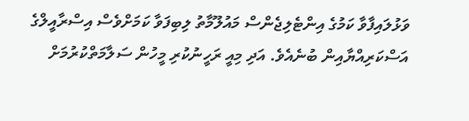ވަޅުލައިފާވާ ކަމުގެ އިންޓެލިޖެންސް މައުލޫމާތު ލިބިފަވާ ކަމަށްވެސް އިސްރާއީލްގެ އަސްކަރިއްޔާއިން ބުނެއެވެ. އަދި މިއީ ރަހީނުކުރި މީހުން ސަލާމަތްކުރުމަށް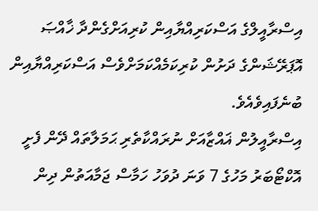އިސްރާއީލްގެ އަސްކަރިއްޔާއިން ކުރިއަށްގެންދާ ޚާއްޞަ އޮޕަރޭޝަންގެ ދަށުން ކުރިކަމެއްކަމަށްވެސް އަސްކަރިއްޔާއިން ބުނެފައިވެއެވެ.
އިސްރާއީލުން ޣައްޒާއަށް ނުރައްކާތެރި ޙަމަލާތައް ދޭން ފެށީ އޮކްޓޯބަރު މަހުގެ 7 ވަނަ ދުވަހު ހަމާސް ޖަމާއަތުން ދިން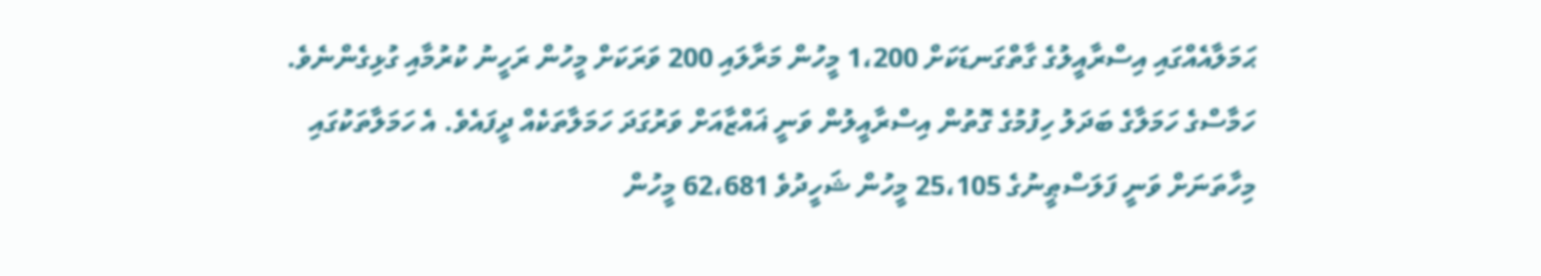ޙަމަލާއެއްގައި އިސްރާއީލުގެ ގާތްގަނޑަކަށް 1،200 މީހުން މަރާލައި 200 ވަރަކަށް މީހުން ރަހީނު ކުރުމާއި ގުޅިގެންނެވެ.
ހަމާސްގެ ހަމަލާގެ ބަދަލު ހިފުމުގެ ގޮތުން އިސްރާއީލުން ވަނީ ޣައްޒާއަށް ވަރުގަދަ ހަމަލާތަކެއް ދީފައެވެ. އެ ހަމަލާތަކުގައި މިހާތަނަށް ވަނީ ފަލަސްޠީނުގެ 25،105 މީހުން ޝަހީދުވެ 62،681 މީހުން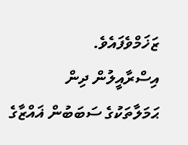ޒަޚަމްވެފައެވެ.
އިސްރާއީލުން ދިން ޙަމަލާތަކުގެ ސަބަބުން ޣައްޒާގެ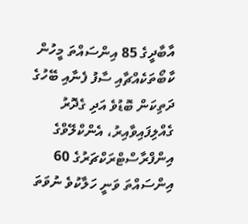އާބާދީގެ 85 އިންސައްތަ މީހުން ކާބޯތަކެއްޗާއި ސާފު ފެނާއި ބޭހުގެ ދަތިކަން ބޮޑުވެ އަދި ގެދޮރު ގެއްލިފައިވާއިރު، އެންކްލޭވްގެ އިންފްރާސްޓްރަކްޗަރުގެ 60 އިންސައްތަ ވަނީ ހަލާކުވެ ނުވަތަ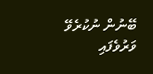ބޭނުން ނުކުރެވޭ ވަރުވެފައި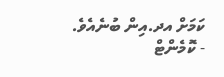ކަމަށް އދ.އިން ބުނެއެވެ.
- ކޮމެންޓް